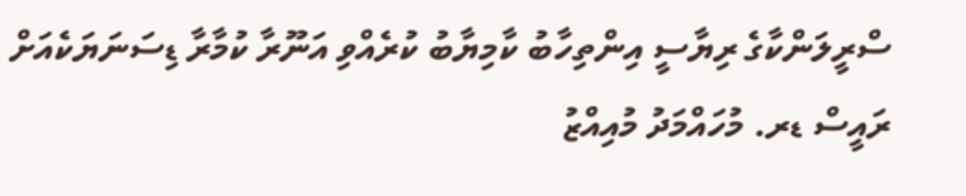ސްރީލަންކާގެ ރިޔާސީ އިންތިހާބު ކާމިޔާބު ކުރެއްވި އަނޫރާ ކުމާރާ ޑިސަނަޔަކެއަށް ރައީސް ޑރ. މުހައްމަދު މުއިއްޒު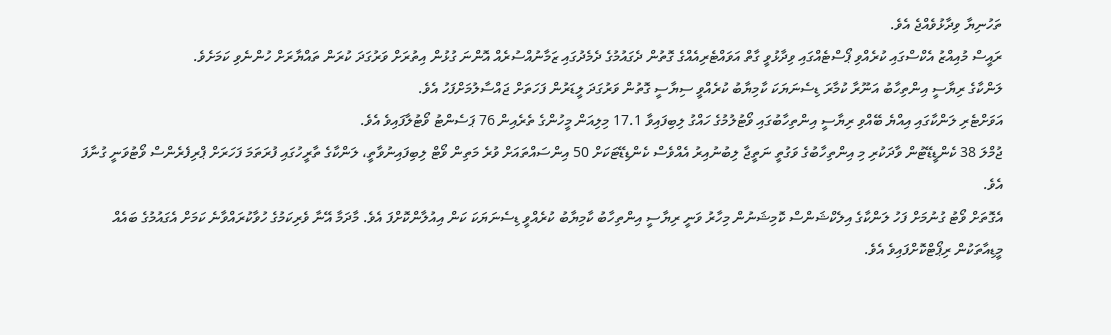ތަހުނިޔާ ވިދާޅުވެއްޖެ އެވެ.
ރައީސް މުއިއްޒު އެކްސްގައި ކުރެއްވި ޕޯސްޓެއްގައި ވިދާޅުވީ ގާތް އަވައްޓެރިއެއްގެ ގޮތުން ދެގައުމުގެ ދެމެދުގައި ޒަމާނުއްސުރެއް އޮންނަ ގުޅުން އިތުރަށް ވަރުގަދަ ކުރަން ތައްޔާރަށް ހުންނެވި ކަމަށެވެ.
ލަންކާގެ ރިޔާސީ އިންތިހާބު އަނޫރާ ކުމާރަ ޑިސެނަޔަކަ ކާމިޔާބު ކުރެއްވީ ސިޔާސީ ގޮތުން ވަރުގަދަ ލީޑަރުން ފަހަތަށް ޖައްސާލުމަށްފަހު އެވެ.
އަވަށްޓެރި ލަންކާގައި އިއްޔެ ބޭއްވި ރިޔާސީ އިންތިހާބުގައި ވޯޓުލުމުގެ ހައްގު ލިބިފައިވާ 17.1 މިލިއަން މީހުންގެ ތެރެއިން 76 ޕަސެންޓު ވޯޓުލާފައިވެ އެވެ.
ޖުމްލަ 38 ކެންޑީޑޭޓުން ވާދަކުރި މި އިންތިހާބުގެ ވަގުތީ ނަތީޖާ ލިބުނުއިރު އެއްވެސް ކެންޑިޑޭޓަކަށް 50 އިންސައްތައަށް ވުރެ މަތިން ވޯޓް ލިބިފައިނުވާތީ، ލަންކާގެ ތާރީހުގައި ފުރަތަމަ ފަހަރަށް ޕްރިފެރެންސް ވޯޓުވަނީ ގުނާފަ އެވެ.
އެގޮތަށް ވޯޓު ގުނުމަށް ފަހު ލަންކާގެ އިލެކްޝަންސް ކޮމިޝަނުން މިހާރު ވަނީ ރިޔާސީ އިންތިހާބު ކާމިޔާބު ކުރެއްވީ ޑިސެނަޔަކަ ކަން އިއުލާންކޮށްފަ އެވެ. މާދަމާ އޭނާ ވެރިކަމުގެ ހުވާކުރައްވާނެ ކަމަށް އެގައުމުގެ ބައެއް މީޑިއާތަކުން ރިޕޯޓްކޮށްފައިވެ އެވެ.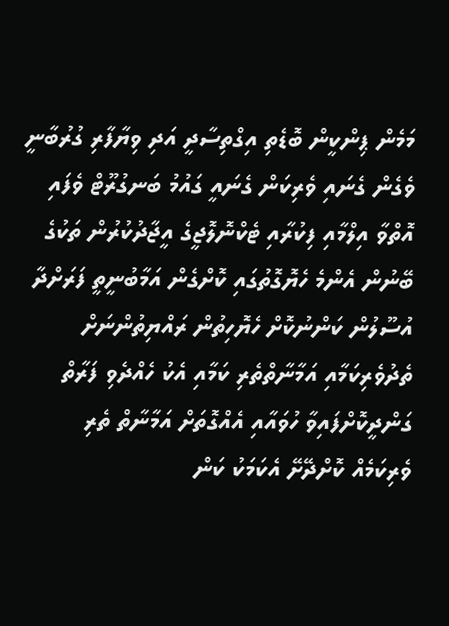މަމެން ޕިންކީން ބޮޑެތި އިގްތިސާދީ އަދި ވިޔާފާރި ގުރުބާނީ ވެގެން ގެނައި ވެރިކަން ގެނައީ ގައުމު ބަނގުރޫޓް ވެފައި އޮތްވާ އިލްމާއި ފިކުރާއި ޓެކްނޮލޮޖީގެ އީޖާދުކުރުން ތަކުގެ ބޭނުން އެންމެ ހެޔޮގޮތުގައި ކޮށްގެން އަމާބުނީތީ ފަރަށްދާ އުސޫލުން ކަންނުކޮށް ހެޔޮހިތުން ރައްޔިތުންނަށް ތެދުވެރިކަމާއި އަމާނާތްތެރި ކަމާއި އެކު ހެއްދެވި ފަރާތް ގަންދީކޮށްފައިވާ ހުވައާއި އެއްގޮތަށް އަމާނާތް ތެރި ވެރިކަމެއް ކޮށްދޭށޭ އެކަމަކު ކަން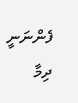ފެންނަނީ ދިމާ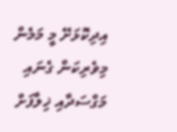އިދިކޮޅަށޭ މީ މަމެން މިވެރިކަން ގެނައި މަގްސަދާއި ޚިލާފަށް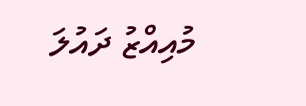މުއިއްޒު ދައުލަ